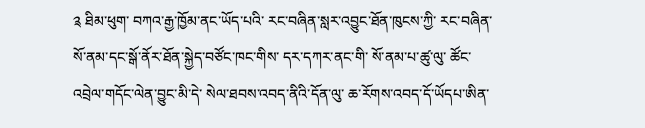༉ ཐིམ་ཕུག་ བཀའ་རྒྱ་ཁྱོམ་ནང་ཡོད་པའི་ རང་བཞིན་སླར་འབྱུང་ཐོན་ཁུངས་ཀྱི་ རང་བཞིན་སོ་ནམ་དང་སྒོ་ནོར་ཐོན་སྐྱེད་བཙོང་ཁང་གིས་ དར་དཀར་ནང་གི་ སོ་ནམ་པ་ཚུ་ལུ་ ཚོང་འབྲེལ་གདོང་ལེན་བྱུང་མི་དེ་ སེལ་ཐབས་འབད་ནིའི་དོན་ལུ་ ཆ་རོགས་འབད་དོ་ཡོདཔ་ཨིན་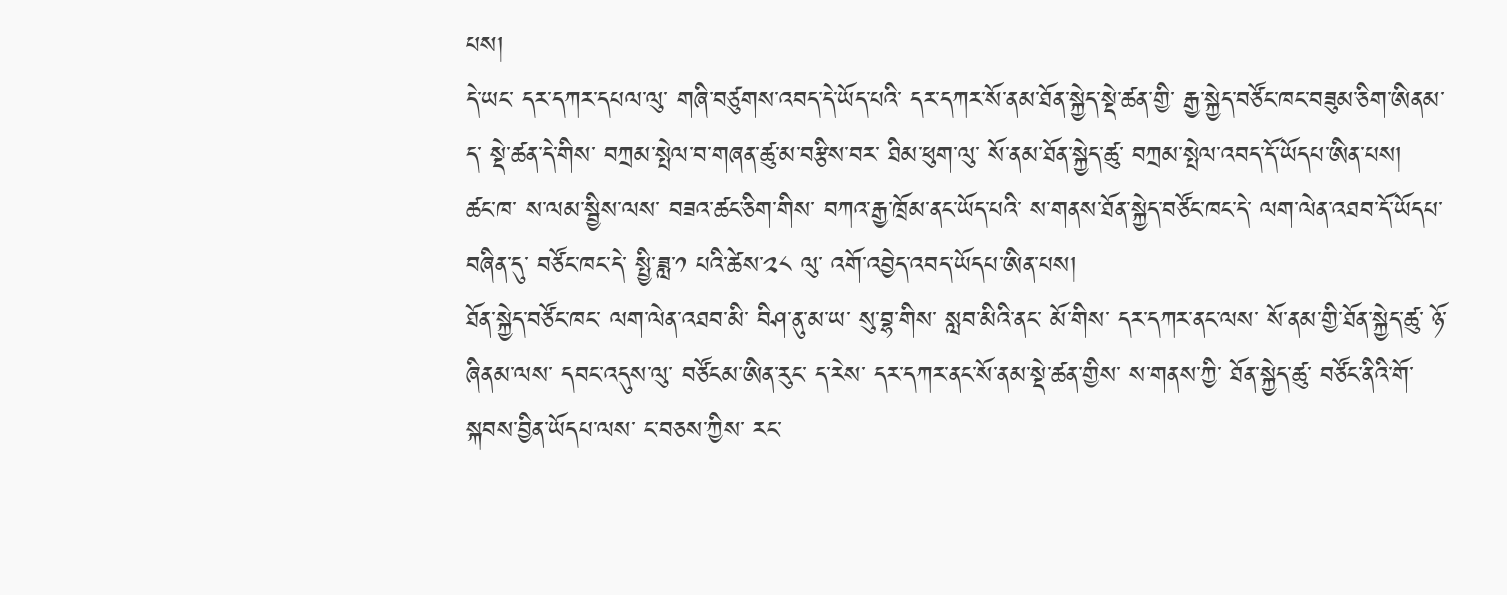པས།
དེ་ཡང་ དར་དཀར་དཔལ་ལུ་ གཞི་བཙུགས་འབད་དེ་ཡོད་པའི་ དར་དཀར་སོ་ནམ་ཐོན་སྐྱེད་སྡེ་ཚན་གྱི་ རྒྱ་སྐྱེད་བཙོང་ཁང་བཟུམ་ཅིག་ཨིནམ་ད་ སྡེ་ཚན་དེ་གིས་ བཀྲམ་སྤེལ་བ་གཞན་ཚུ་མ་བརྩིས་བར་ ཐིམ་ཕུག་ལུ་ སོ་ནམ་ཐོན་སྐྱེད་ཚུ་ བཀྲམ་སྤེལ་འབད་དོ་ཡོདཔ་ཨིན་པས།
ཚང་ཁ་ ས་ལམ་སྦྱིས་ལས་ བཟའ་ཚང་ཅིག་གིས་ བཀའ་རྒྱ་ཁྲོམ་ནང་ཡོད་པའི་ ས་གནས་ཐོན་སྐྱེད་བཙོང་ཁང་དེ་ ལག་ལེན་འཐབ་དོ་ཡོདཔ་བཞིན་དུ་ བཙོང་ཁང་དེ་ སྤྱི་ཟླ་༡ པའི་ཚེས་༢༨ ལུ་ འགོ་འབྱེད་འབད་ཡོདཔ་ཨིན་པས།
ཐོན་སྐྱེད་བཙོང་ཁང་ ལག་ལེན་འཐབ་མི་ བིཤ་ནུ་མ་ཡ་ སུ་བྷ་གིས་ སླབ་མིའི་ནང་ མོ་གིས་ དར་དཀར་ནང་ལས་ སོ་ནམ་གྱི་ཐོན་སྐྱེད་ཚུ་ ཉོ་ཞིནམ་ལས་ དབང་འདུས་ལུ་ བཙོངམ་ཨིན་རུང་ ད་རེས་ དར་དཀར་ནང་སོ་ནམ་སྡེ་ཚན་གྱིས་ ས་གནས་ཀྱི་ ཐོན་སྐྱེད་ཚུ་ བཙོང་ནིའི་གོ་སྐབས་བྱིན་ཡོདཔ་ལས་ ང་བཅས་ཀྱིས་ རང་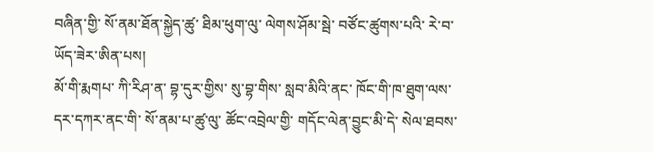བཞིན་གྱི་ སོ་ནམ་ཐོན་སྐྱེད་ཚུ་ ཐིམ་ཕུག་ལུ་ ལེགས་ཤོམ་སྦེ་ བཙོང་ཚུགས་པའི་ རེ་བ་ཡོད་ཟེར་ཨིན་པས།
མོ་གི་རྨགཔ་ ཀི་རིཤ་ན་ བྷ་དུར་གྱིས་ སུ་བྷ་གིས་ སླབ་མིའི་ནང་ ཁོང་གི་ཁ་ཐུག་ལས་ དར་དཀར་ནང་གི་ སོ་ནམ་པ་ཚུ་ལུ་ ཚོང་འབྲེལ་གྱི་ གདོང་ལེན་བྱུང་མི་དེ་ སེལ་ཐབས་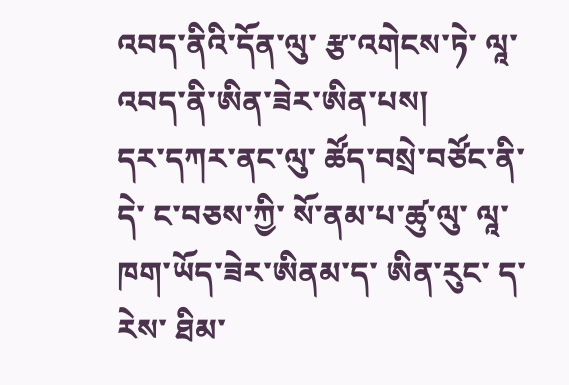འབད་ནིའི་དོན་ལུ་ རྩ་འགེངས་ཏེ་ ལཱ་འབད་ནི་ཨིན་ཟེར་ཨིན་པས།
དར་དཀར་ནང་ལུ་ ཚོད་བསྲེ་བཙོང་ནི་དེ་ ང་བཅས་ཀྱི་ སོ་ནམ་པ་ཚུ་ལུ་ ལཱ་ཁག་ཡོད་ཟེར་ཨིནམ་ད་ ཨིན་རུང་ ད་རེས་ ཐིམ་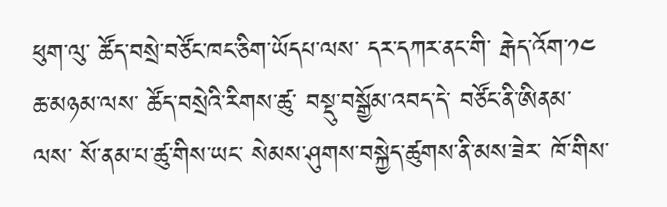ཕུག་ལུ་ ཚོད་བསྲེ་བཙོང་ཁང་ཅིག་ཡོདཔ་ལས་ དར་དཀར་ནང་གི་ རྒེད་འོག་༡༤ ཆ་མཉམ་ལས་ ཚོད་བསྲེའི་རིགས་ཚུ་ བསྡུ་བསྒྱོམ་འབད་དེ་ བཙོང་ནི་ཨིནམ་ལས་ སོ་ནམ་པ་ཚུ་གིས་ཡང་ སེམས་ཤུགས་བསྐྱེད་ཚུགས་ནི་མས་ཟེར་ ཁོ་གིས་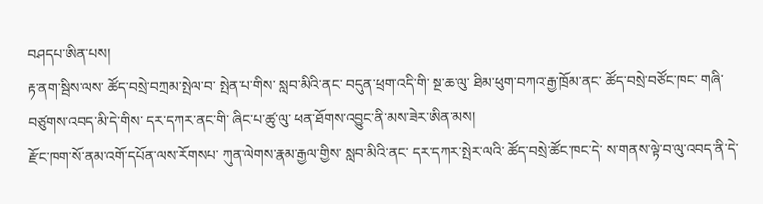བཤདཔ་ཨིན་པས།
རྟ་ནག་སྦིས་ལས་ ཚོད་བསྲེ་བཀྲམ་སྤེལ་བ་ སྤེན་པ་གིས་ སླབ་མིའི་ནང་ བདུན་ཕྲག་འདི་གི་ སྔ་ཆ་ལུ་ ཐིམ་ཕུག་བཀའ་རྒྱ་ཁྲོམ་ནང་ ཚོད་བསྲེ་བཙོང་ཁང་ གཞི་བཙུགས་འབད་མི་དེ་གིས་ དར་དཀར་ནང་གི་ ཞིང་པ་ཚུ་ལུ་ ཕན་ཐོགས་འབྱུང་ནི་མས་ཟེར་ཨིན་མས།
རྫོང་ཁག་སོ་ནམ་འགོ་དཔོན་ལས་རོགསཔ་ ཀུན་ལེགས་རྣམ་རྒྱལ་གྱིས་ སླབ་མིའི་ནང་ དར་དཀར་སྤེར་ལའི་ ཚོད་བསྲེ་ཚོང་ཁང་དེ་ ས་གནས་ལྟེ་བ་ལུ་འབད་ནི་དེ་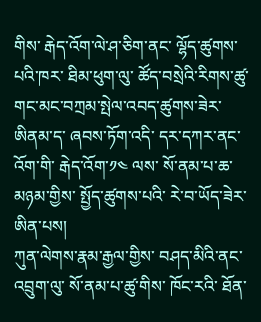གིས་ རྒེད་འོག་ལེ་ཤ་ཅིག་ནང་ ལྷོད་ཚུགས་པའི་ཁར་ ཐིམ་ཕུག་ལུ་ ཚོད་བསྲེའི་རིགས་ཚུ་ གང་མང་བཀྲམ་སྤེལ་འབད་ཚུགས་ཟེར་ཨིནམ་ད་ ཞབས་ཏོག་འདི་ དར་དཀར་ནང་འོག་གི་ རྒེད་འོག་༡༤ ལས་ སོ་ནམ་པ་ཆ་མཉམ་གྱིས་ སྤྱོད་ཚུགས་པའི་ རེ་བ་ཡོད་ཟེར་ཨིན་པས།
ཀུན་ལེགས་རྣམ་རྒྱལ་གྱིས་ བཤད་མིའི་ནང་ འབྲུག་ལུ་ སོ་ནམ་པ་ཚུ་གིས་ ཁོང་རའི་ ཐོན་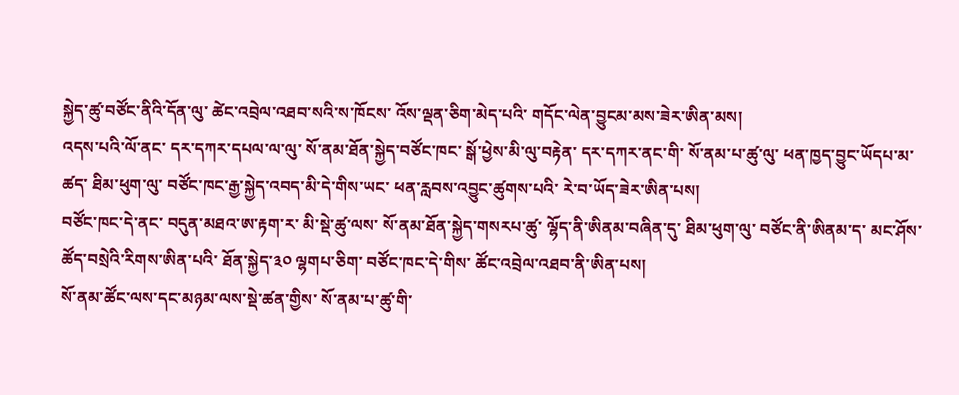སྐྱེད་ཚུ་བཙོང་ནིའི་དོན་ལུ་ ཚེང་འབྲེལ་འཐབ་སའི་ས་ཁོངས་ འོས་ལྡན་ཅིག་མེད་པའི་ གདོང་ལེན་བྱུངམ་མས་ཟེར་ཨིན་མས།
འདས་པའི་ལོ་ནང་ དར་དཀར་དཔལ་ལ་ལུ་ སོ་ནམ་ཐོན་སྐྱེད་བཙོང་ཁང་ སྒོ་ཕྱེས་མི་ལུ་བརྟེན་ དར་དཀར་ནང་གི་ སོ་ནམ་པ་ཚུ་ལུ་ ཕན་ཁྱད་བྱུང་ཡོདཔ་མ་ཚད་ ཐིམ་ཕུག་ལུ་ བཙོང་ཁང་རྒྱ་སྐྱེད་འབད་མི་དེ་གིས་ཡང་ ཕན་རླབས་འབྱུང་ཚུགས་པའི་ རེ་བ་ཡོད་ཟེར་ཨིན་པས།
བཙོང་ཁང་དེ་ནང་ བདུན་མཐའ་ཨ་རྟག་ར་ མི་སྡེ་ཚུ་ལས་ སོ་ནམ་ཐོན་སྐྱེད་གསརཔ་ཚུ་ ལྷོད་ནི་ཨིནམ་བཞིན་དུ་ ཐིམ་ཕུག་ལུ་ བཙོང་ནི་ཨིནམ་ད་ མང་ཤོས་ཚོད་བསྲེའི་རིགས་ཨིན་པའི་ ཐོན་སྐྱེད་༣༠ ལྷགཔ་ཅིག་ བཙོང་ཁང་དེ་གིས་ ཚོང་འབྲེལ་འཐབ་ནི་ཨིན་པས།
སོ་ནམ་ཚོང་ལས་དང་མཉམ་ལས་སྡེ་ཚན་གྱིས་ སོ་ནམ་པ་ཚུ་གི་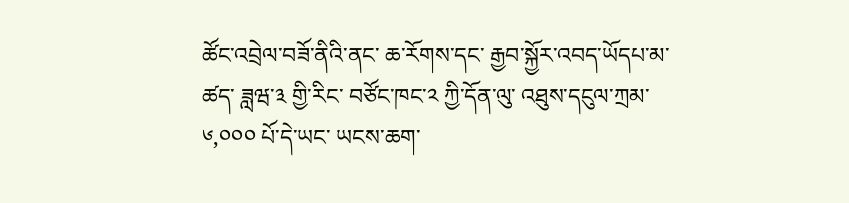ཚོང་འབྲེལ་བཟོ་ནིའི་ནང་ ཆ་རོགས་དང་ རྒྱབ་སྐྱོར་འབད་ཡོདཔ་མ་ཚད་ ཟླཝ་༣ གྱི་རིང་ བཙོང་ཁང་༢ ཀྱི་དོན་ལུ་ འཐུས་དངུལ་ཀྲམ་༦,༠༠༠ པོ་དེ་ཡང་ ཡངས་ཆག་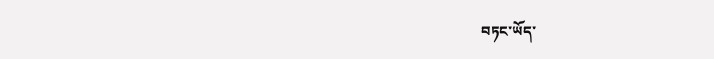བཏང་ཡོད་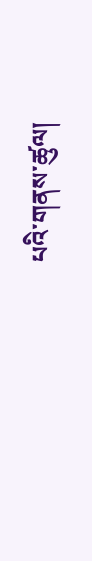པའི་གནས་ཚུལ།